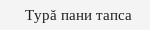Турă пани тапса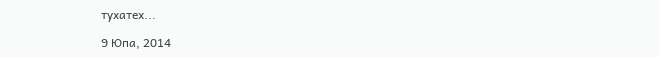тухатех...

9 Юпа, 2014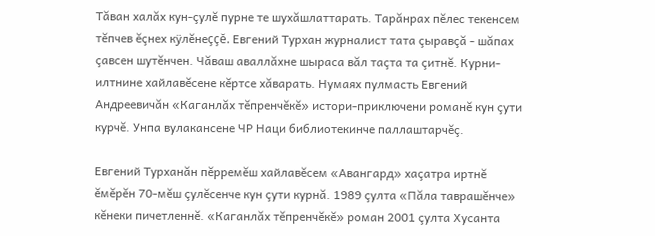Тăван халăх кун-çулĕ пурне те шухăшлаттарать. Тарăнрах пĕлес текенсем тĕпчев ĕçнех кÿлĕнеççĕ. Евгений Турхан журналист тата çыравçă - шăпах çавсен шутĕнчен. Чăваш аваллăхне шыраса вăл таçта та çитнĕ. Курни-илтнине хайлавĕсене кĕртсе хăварать. Нумаях пулмасть Евгений Андреевичăн «Каганлăх тĕпренчĕкĕ» истори-приключени романĕ кун çути курчĕ. Унпа вулакансене ЧР Наци библиотекинче паллаштарчĕç.

Евгений Турханăн пĕрремĕш хайлавĕсем «Авангард» хаçатра иртнĕ ĕмĕрĕн 70-мĕш çулĕсенче кун çути курнă. 1989 çулта «Пăла таврашĕнче» кĕнеки пичетленнĕ. «Каганлăх тĕпренчĕкĕ» роман 2001 çулта Хусанта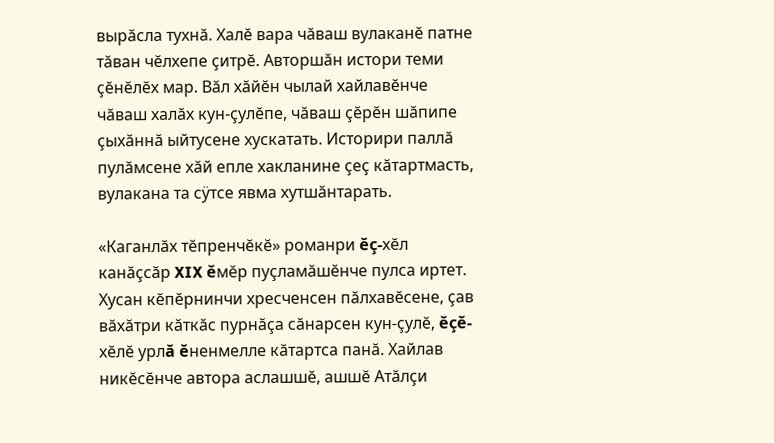вырăсла тухнă. Халĕ вара чăваш вулаканĕ патне тăван чĕлхепе çитрĕ. Авторшăн истори теми çĕнĕлĕх мар. Вăл хăйĕн чылай хайлавĕнче чăваш халăх кун-çулĕпе, чăваш çĕрĕн шăпипе çыхăннă ыйтусене хускатать. Историри паллă пулăмсене хăй епле хакланине çеç кăтартмасть, вулакана та сÿтсе явма хутшăнтарать.

«Каганлăх тĕпренчĕкĕ» романри ĕç-хĕл канăçсăр XIX ĕмĕр пуçламăшĕнче пулса иртет. Хусан кĕпĕрнинчи хресченсен пăлхавĕсене, çав вăхăтри кăткăс пурнăçа сăнарсен кун-çулĕ, ĕçĕ-хĕлĕ урлă ĕненмелле кăтартса панă. Хайлав никĕсĕнче автора аслашшĕ, ашшĕ Атăлçи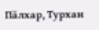Пăлхар, Турхан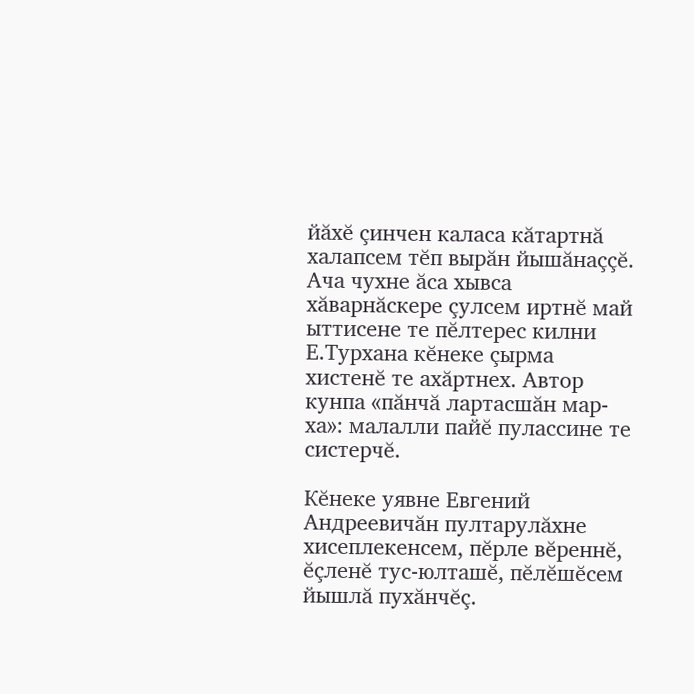йăхĕ çинчен каласа кăтартнă халапсем тĕп вырăн йышăнаççĕ. Ача чухне ăса хывса хăварнăскере çулсем иртнĕ май ыттисене те пĕлтерес килни Е.Турхана кĕнеке çырма хистенĕ те ахăртнех. Автор кунпа «пăнчă лартасшăн мар-ха»: малалли пайĕ пулассине те систерчĕ.

Кĕнеке уявне Евгений Андреевичăн пултарулăхне хисеплекенсем, пĕрле вĕреннĕ, ĕçленĕ тус-юлташĕ, пĕлĕшĕсем йышлă пухăнчĕç.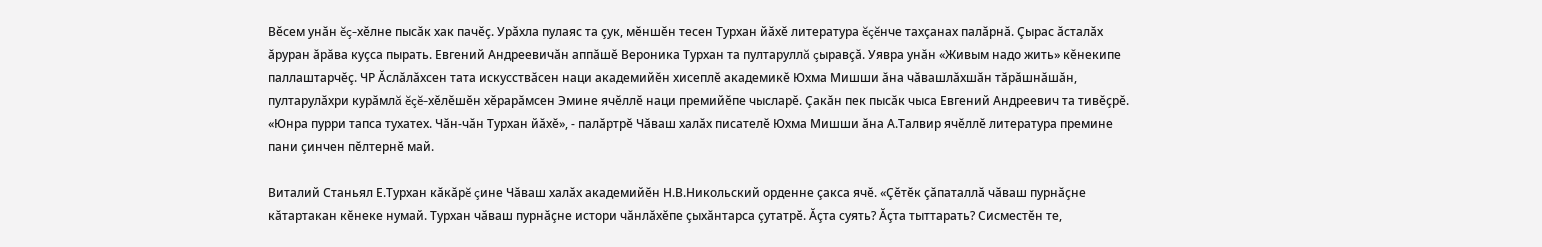Вĕсем унăн ĕç-хĕлне пысăк хак пачĕç. Урăхла пулаяс та çук, мĕншĕн тесен Турхан йăхĕ литература ĕçĕнче тахçанах палăрнă. Çырас ăсталăх ăруран ăрăва куçса пырать. Евгений Андреевичăн аппăшĕ Вероника Турхан та пултаруллă çыравçă. Уявра унăн «Живым надо жить» кĕнекипе паллаштарчĕç. ЧР Ăслăлăхсен тата искусствăсен наци академийĕн хисеплĕ академикĕ Юхма Мишши ăна чăвашлăхшăн тăрăшнăшăн, пултарулăхри курăмлă ĕçĕ-хĕлĕшĕн хĕрарăмсен Эмине ячĕллĕ наци премийĕпе чысларĕ. Çакăн пек пысăк чыса Евгений Андреевич та тивĕçрĕ. «Юнра пурри тапса тухатех. Чăн-чăн Турхан йăхĕ», - палăртрĕ Чăваш халăх писателĕ Юхма Мишши ăна А.Талвир ячĕллĕ литература премине пани çинчен пĕлтернĕ май.

Виталий Станьял Е.Турхан кăкăрĕ çине Чăваш халăх академийĕн Н.В.Никольский орденне çакса ячĕ. «Çĕтĕк çăпаталлă чăваш пурнăçне кăтартакан кĕнеке нумай. Турхан чăваш пурнăçне истори чăнлăхĕпе çыхăнтарса çутатрĕ. Ăçта суять? Ăçта тыттарать? Сисместĕн те,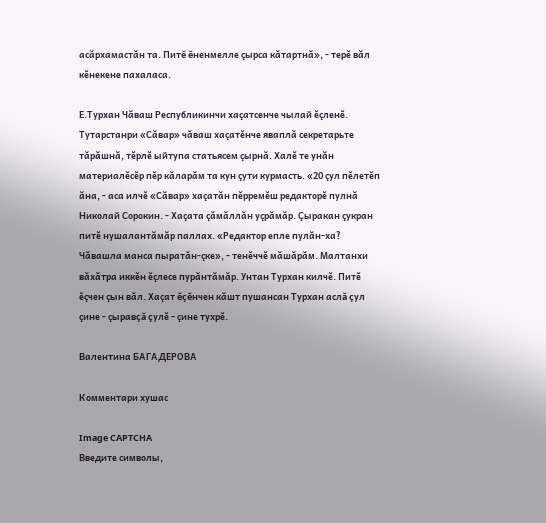асăрхамастăн та. Питĕ ĕненмелле çырса кăтартнă», - терĕ вăл кĕнекене пахаласа.

Е.Турхан Чăваш Республикинчи хаçатсенче чылай ĕçленĕ. Тутарстанри «Сăвар» чăваш хаçатĕнче яваплă секретарьте тăрăшнă, тĕрлĕ ыйтупа статьясем çырнă. Халĕ те унăн материалĕсĕр пĕр кăларăм та кун çути курмасть. «20 çул пĕлетĕп ăна, - аса илчĕ «Сăвар» хаçатăн пĕрремĕш редакторĕ пулнă Николай Сорокин. - Хаçата çăмăллăн уçрăмăр. Çыракан çукран питĕ нушалантăмăр паллах. «Редактор епле пулăн-ха? Чăвашла манса пыратăн-çке», - тенĕччĕ мăшăрăм. Малтанхи вăхăтра иккĕн ĕçлесе пурăнтăмăр. Унтан Турхан килчĕ. Питĕ ĕçчен çын вăл. Хаçат ĕçĕнчен кăшт пушансан Турхан аслă çул çине - çыравçă çулĕ - çине тухрĕ.

Валентина БАГАДЕРОВА

Комментари хушас

Image CAPTCHA
Введите символы,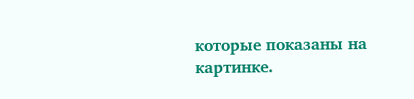которые показаны на картинке.